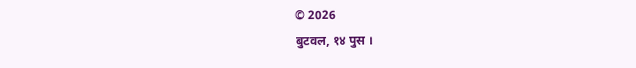© 2026
बुटवल, १४ पुस ।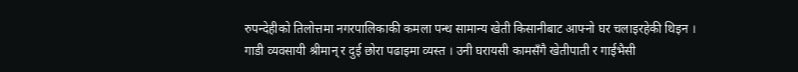रुपन्देहीको तिलोत्तमा नगरपालिकाकी कमला पन्थ सामान्य खेती किसानीबाट आफ्नो घर चलाइरहेकी थिइन ।
गाडी व्यवसायी श्रीमान् र दुई छोरा पढाइमा व्यस्त । उनी घरायसी कामसँगै खेतीपाती र गाईभैसी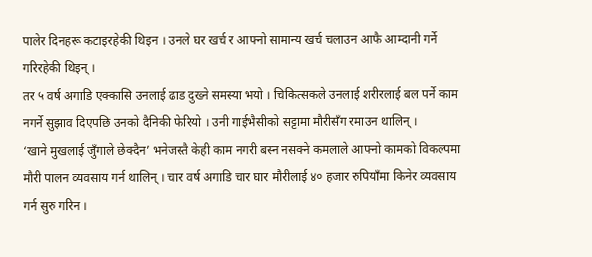पालेर दिनहरू कटाइरहेकी थिइन । उनले घर खर्च र आफ्नो सामान्य खर्च चलाउन आफै आम्दानी गर्ने गरिरहेकी थिइन् ।
तर ५ वर्ष अगाडि एक्कासि उनलाई ढाड दुख्ने समस्या भयो । चिकित्सकले उनलाई शरीरलाई बल पर्ने काम नगर्ने सुझाव दिएपछि उनको दैनिकी फेरियो । उनी गाईभैसीको सट्टामा मौरीसँग रमाउन थालिन् ।
‘खाने मुखलाई जुँगाले छेक्दैन’ भनेजस्तै केही काम नगरी बस्न नसक्ने कमलाले आफ्नो कामको विकल्पमा मौरी पालन व्यवसाय गर्न थालिन् । चार वर्ष अगाडि चार घार मौरीलाई ४० हजार रुपियाँमा किनेर व्यवसाय गर्न सुरु गरिन ।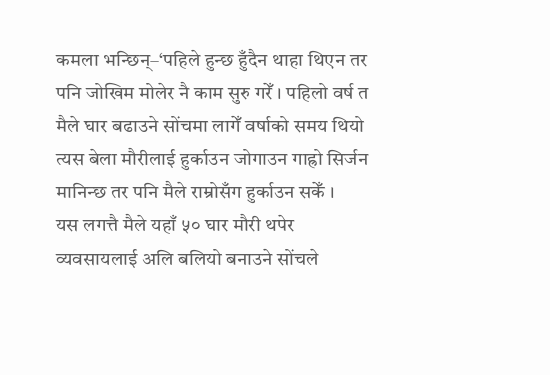कमला भन्छिन्–‘पहिले हुन्छ हुँदैन थाहा थिएन तर पनि जोखिम मोलेर नै काम सुरु गरेँ । पहिलो वर्ष त मैले घार बढाउने सोंचमा लागेँ वर्षाको समय थियो त्यस बेला मौरीलाई हुर्काउन जोगाउन गाह्रो सिर्जन मानिन्छ तर पनि मैले राम्रोसँग हुर्काउन सकेँ ।
यस लगत्तै मैले यहाँ ५० घार मौरी थपेर व्यवसायलाई अलि बलियो बनाउने सोंचले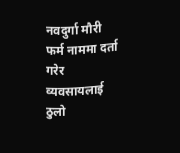नवदुर्गा मौरी फर्म नाममा दर्ता गरेर व्यवसायलाई ठुलो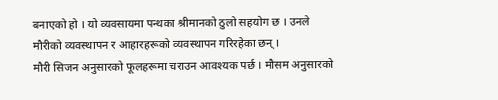बनाएको हो । यो व्यवसायमा पन्थका श्रीमानको ठुलो सहयोग छ । उनले मौरीको व्यवस्थापन र आहारहरूको व्यवस्थापन गरिरहेका छन् ।
मौरी सिजन अनुसारको फूलहरूमा चराउन आवश्यक पर्छ । मौसम अनुसारको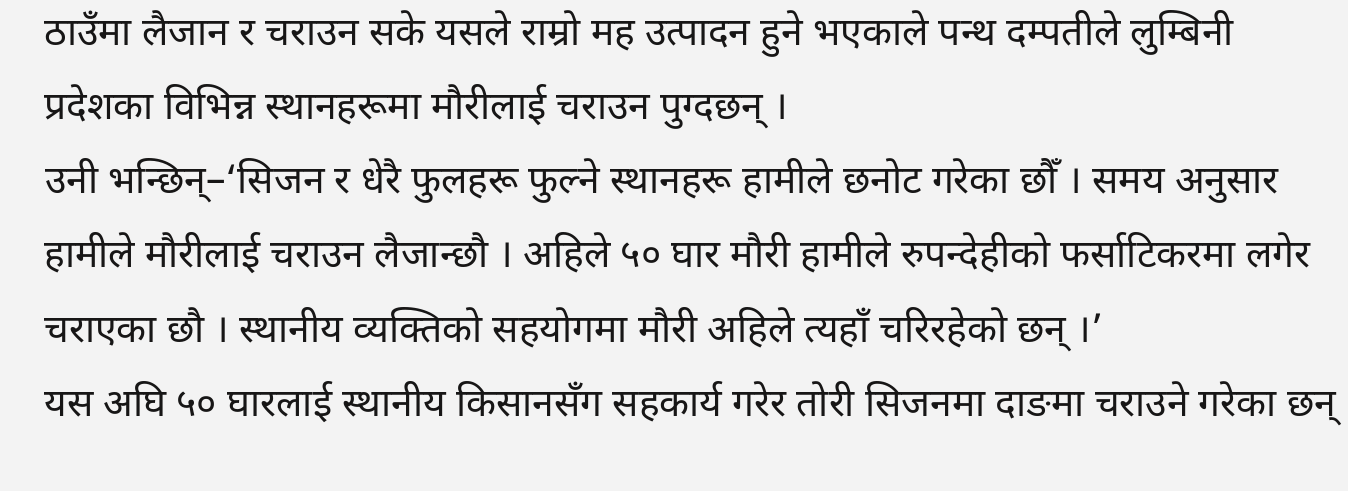ठाउँमा लैजान र चराउन सके यसले राम्रो मह उत्पादन हुने भएकाले पन्थ दम्पतीले लुम्बिनी प्रदेशका विभिन्न स्थानहरूमा मौरीलाई चराउन पुग्दछन् ।
उनी भन्छिन्–‘सिजन र धेरै फुलहरू फुल्ने स्थानहरू हामीले छनोट गरेका छौँ । समय अनुसार हामीले मौरीलाई चराउन लैजान्छौ । अहिले ५० घार मौरी हामीले रुपन्देहीको फर्साटिकरमा लगेर चराएका छौ । स्थानीय व्यक्तिको सहयोगमा मौरी अहिले त्यहाँ चरिरहेको छन् ।’
यस अघि ५० घारलाई स्थानीय किसानसँग सहकार्य गरेर तोरी सिजनमा दाङमा चराउने गरेका छन्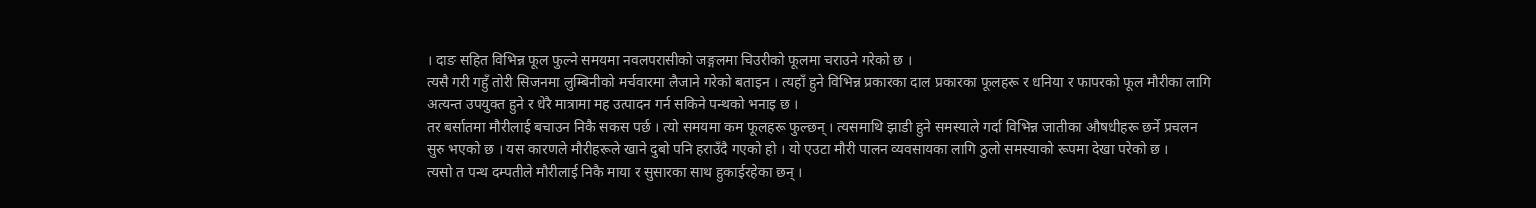। दाङ सहित विभिन्न फूल फुल्ने समयमा नवलपरासीको जङ्गलमा चिउरीको फूलमा चराउने गरेको छ ।
त्यसै गरी गहुँ तोरी सिजनमा लुम्बिनीको मर्चवारमा लैजाने गरेको बताइन । त्यहाँ हुने विभिन्न प्रकारका दाल प्रकारका फूलहरू र धनिया र फापरको फूल मौरीका लागि अत्यन्त उपयुक्त हुने र धेरै मात्रामा मह उत्पादन गर्न सकिने पन्थको भनाइ छ ।
तर बर्सातमा मौरीलाई बचाउन निकै सकस पर्छ । त्यो समयमा कम फूलहरू फुल्छन् । त्यसमाथि झाडी हुने समस्याले गर्दा विभिन्न जातीका औषधीहरू छर्ने प्रचलन सुरु भएको छ । यस कारणले मौरीहरूले खाने दुबो पनि हराउँदै गएको हो । यो एउटा मौरी पालन व्यवसायका लागि ठुलो समस्याको रूपमा देखा परेको छ ।
त्यसो त पन्थ दम्पतीले मौरीलाई निकै माया र सुसारका साथ हुकाईरहेका छन् ।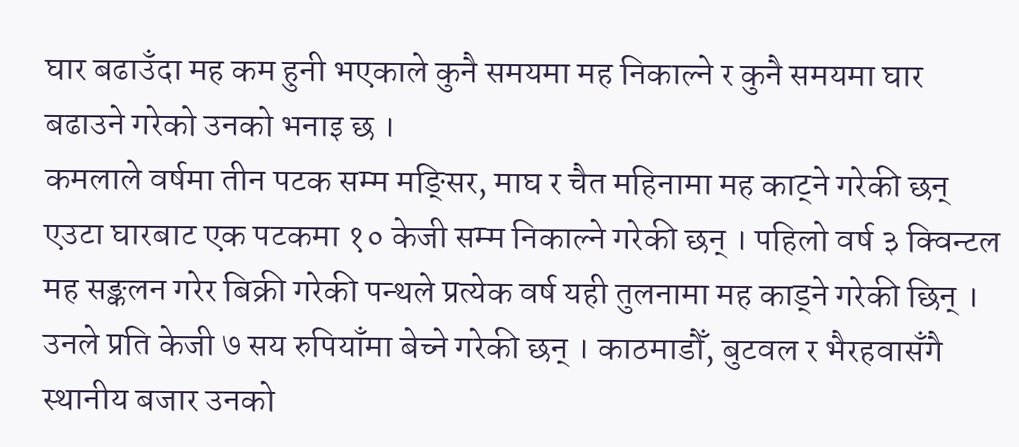घार बढाउँदा मह कम हुनी भएकाले कुनै समयमा मह निकाल्ने र कुनै समयमा घार बढाउने गरेको उनको भनाइ छ ।
कमलाले वर्षमा तीन पटक सम्म मङ्सिर, माघ र चैत महिनामा मह काट्ने गरेकी छन् एउटा घारबाट एक पटकमा १० केजी सम्म निकाल्ने गरेकी छन् । पहिलो वर्ष ३ क्विन्टल मह सङ्कलन गरेर बिक्री गरेकी पन्थले प्रत्येक वर्ष यही तुलनामा मह काड्ने गरेकी छिन् ।
उनले प्रति केजी ७ सय रुपियाँमा बेच्ने गरेकी छन् । काठमाडौँ, बुटवल र भैरहवासँगै स्थानीय बजार उनको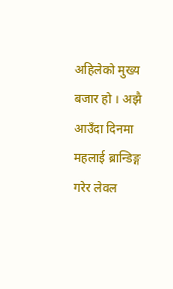अहिलेको मुख्य बजार हो । अझै आउँदा दिनमा महलाई ब्रान्डिङ्ग गरेर लेवल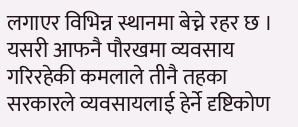लगाएर विभिन्न स्थानमा बेच्ने रहर छ ।
यसरी आफनै पौरखमा व्यवसाय गरिरहेकी कमलाले तीनै तहका सरकारले व्यवसायलाई हेर्ने दृष्टिकोण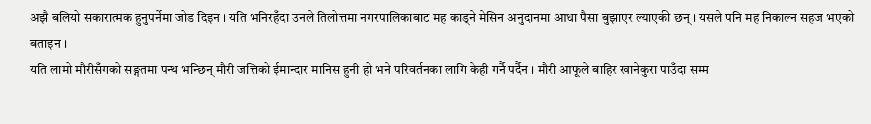अझै बलियो सकारात्मक हुनुपर्नेमा जोड दिइन । यति भनिरहँदा उनले तिलोत्तमा नगरपालिकाबाट मह काड्ने मेसिन अनुदानमा आधा पैसा बुझाएर ल्याएकी छन् । यसले पनि मह निकाल्न सहज भएको बताइन ।
यति लामो मौरीसँगको सङ्गतमा पन्थ भन्छिन् मौरी जत्तिको ईमान्दार मानिस हुनी हो भने परिवर्तनका लागि केही गर्नै पर्दैन । मौरी आफूले बाहिर खानेकुरा पाउँदा सम्म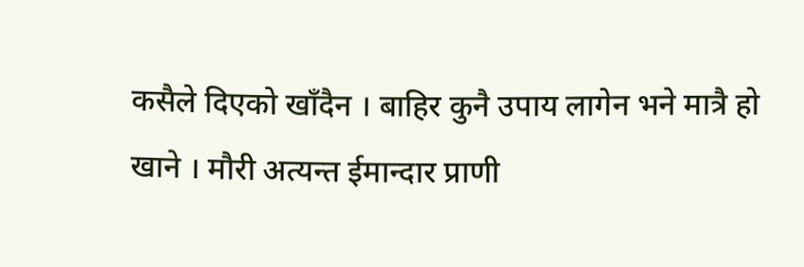कसैले दिएको खाँदैन । बाहिर कुनै उपाय लागेन भने मात्रै हो खाने । मौरी अत्यन्त ईमान्दार प्राणी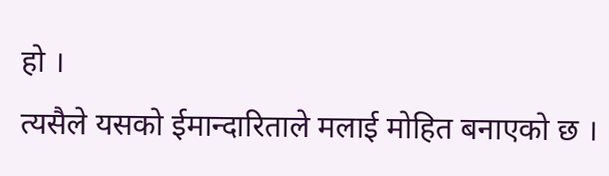हो ।
त्यसैले यसको ईमान्दारिताले मलाई मोहित बनाएको छ ।